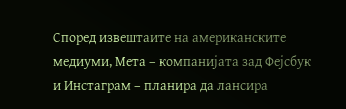Според извештаите на американските медиуми, Мета – компанијата зад Фејсбук и Инстаграм – планира да лансира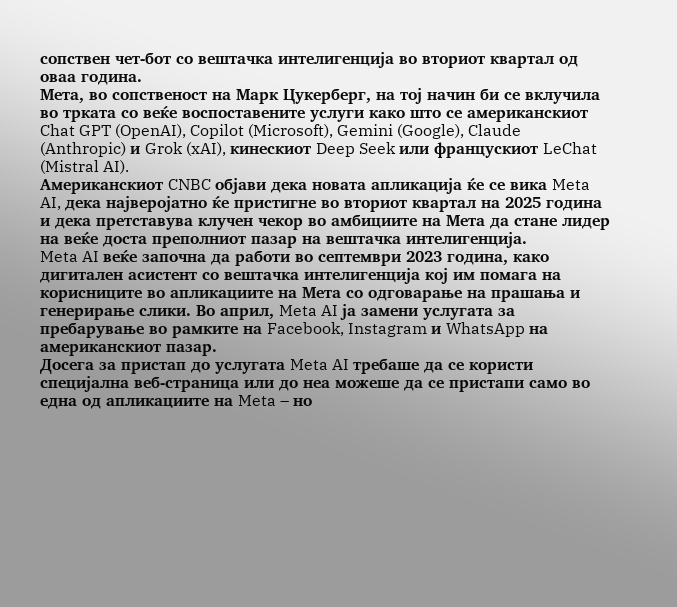сопствен чет-бот со вештачка интелигенција во вториот квартал од оваа година.
Мета, во сопственост на Марк Цукерберг, на тој начин би се вклучила во трката со веќе воспоставените услуги како што се американскиот Chat GPT (OpenAI), Copilot (Microsoft), Gemini (Google), Claude (Anthropic) и Grok (xAI), кинескиот Deep Seek или францускиот LeChat (Mistral AI).
Американскиот CNBC објави дека новата апликација ќе се вика Meta AI, дека најверојатно ќе пристигне во вториот квартал на 2025 година и дека претставува клучен чекор во амбициите на Мета да стане лидер на веќе доста преполниот пазар на вештачка интелигенција.
Meta AI веќе започна да работи во септември 2023 година, како дигитален асистент со вештачка интелигенција кој им помага на корисниците во апликациите на Мета со одговарање на прашања и генерирање слики. Во април, Meta AI ја замени услугата за пребарување во рамките на Facebook, Instagram и WhatsApp на американскиот пазар.
Досега за пристап до услугата Meta AI требаше да се користи специјална веб-страница или до неа можеше да се пристапи само во една од апликациите на Meta – но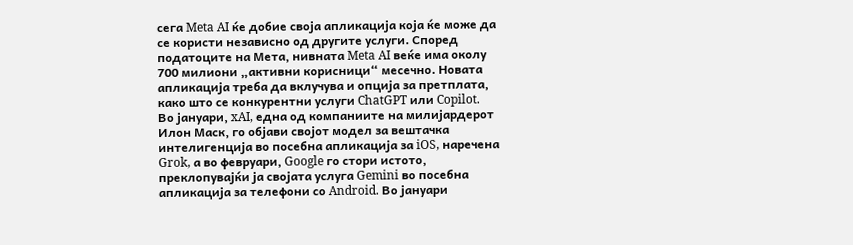сега Meta AI ќе добие своја апликација која ќе може да се користи независно од другите услуги. Според податоците на Мета, нивната Meta AI веќе има околу 700 милиони „активни корисници“ месечно. Новата апликација треба да вклучува и опција за претплата, како што се конкурентни услуги ChatGPT или Copilot.
Во јануари, xAI, една од компаниите на милијардерот Илон Маск, го објави својот модел за вештачка интелигенција во посебна апликација за iOS, наречена Grok, а во февруари, Google го стори истото, преклопувајќи ја својата услуга Gemini во посебна апликација за телефони со Android. Во јануари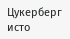Цукерберг исто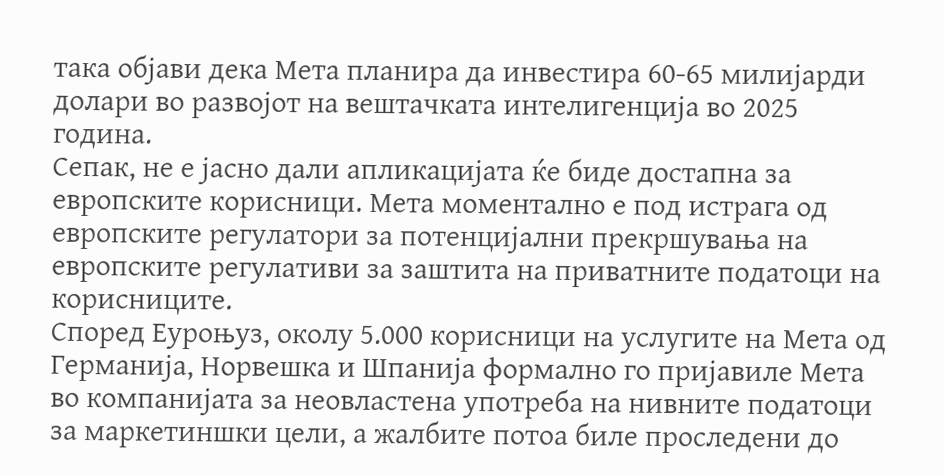така објави дека Мета планира да инвестира 60-65 милијарди долари во развојот на вештачката интелигенција во 2025 година.
Сепак, не е јасно дали апликацијата ќе биде достапна за европските корисници. Мета моментално е под истрага од европските регулатори за потенцијални прекршувања на европските регулативи за заштита на приватните податоци на корисниците.
Според Еуроњуз, околу 5.000 корисници на услугите на Мета од Германија, Норвешка и Шпанија формално го пријавиле Мета во компанијата за неовластена употреба на нивните податоци за маркетиншки цели, а жалбите потоа биле проследени до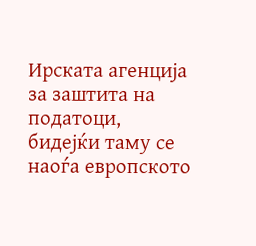Ирската агенција за заштита на податоци, бидејќи таму се наоѓа европското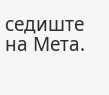седиште на Мета.